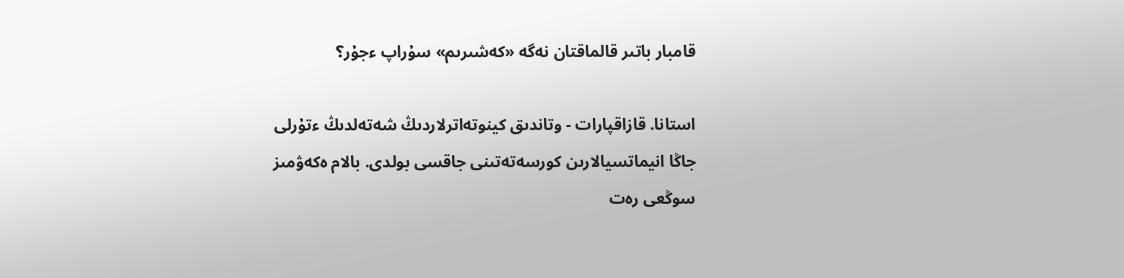قامبار باتىر قالماقتان نەگە «كەشىرىم» سۇراپ ءجۇر؟

استانا. قازاقپارات - وتاندىق كينوتەاترلاردىڭ شەتەلدىڭ ءتۇرلى جاڭا انيماتسيالارىن كورسەتەتىنى جاقسى بولدى. بالام ەكەۋمىز سوڭعى رەت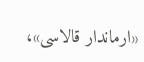«ارماندار قالاسى»،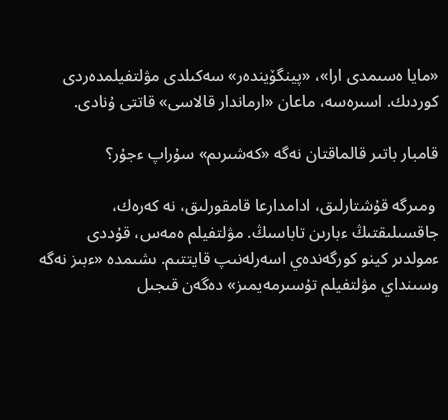«مايا ەسىمدى ارا»، «پينگۆيندەر» سەكىلدى مۋلتفيلمدەردى كوردىك. اسىرەسە، ماعان «ارماندار قالاسى» قاتتى ۇنادى.

قامبار باتىر قالماقتان نەگە «كەشىرىم» سۇراپ ءجۇر؟

 ومىرگە قۇشتارلىق، ادامدارعا قامقورلىق، نە كەرەك، جاقسىلىقتىڭ ءبارىن تاباسىڭ. مۋلتفيلم ەمەس، قۇددى ءمولدىر كينو كورگەندەي اسەرلەنىپ قايتتىم. ىشىمدە «ءبىز نەگە وسىنداي مۋلتفيلم تۇسىرمەيمىز» دەگەن قىجىل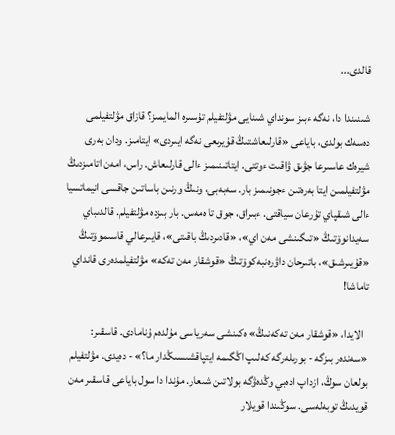قالدى...

شىنىندا دا، نەگە ءبىز سونداي شىنايى مۋلتفيلم تۇسىرە المايمىز؟ قازاق مۋلتفيلمى دەسەك بولدى، باياعى «قارلىعاشتىڭ قۇيرىعى نەگە ايىردى» ايتامىز. ودان بەرى شيرەك عاسىرعا جۋىق ۋاقىت ءوتتى. ايتاتىنىمىز ءالى قارلىعاش. راس، امەن اتامىزدىڭ مۋلتفيلمىن ايتا بەرەتىن ءجونىمىز بار. سەبەبى، ونىڭ ورنىن باساتىن جاقسى انيماتسيا ءالى شىقپاي تۇرعان سياقتى. ءبىراق، جوق تا ەمەس. بار بىزدە مۋلتفيلم. قالدىباي سەيدانوۆتىڭ «تىگىنشى مەن اي»، «قادىردىڭ باقىتى»، قايىرعالي قاسىموۆتىڭ «قۇيىرشىق»، باتىرحان داۋرەنبەكوۆتىڭ «قوشقار مەن تەكە» مۋلتفيلمدەرى قانداي تاماشا!

  الايدا، «قوشقار مەن تەكەنىڭ» ەكىنشى سەرياسى مۇلدەم ۇنامادى. قاسقىر: «سەندەر بىزگە - بورىلەرگە كەلىپ اڭگىمە ايتپاقشىسىڭدار ما؟» - دەيدى. مۋلتفيلم بولعان سوڭ، ازداپ ادەبي وڭدەۋگە بولاتىن شىعار. مۇندا دا سول باياعى قاسقىر مەن قويدىڭ توبەلەسى. سوڭىندا قويلار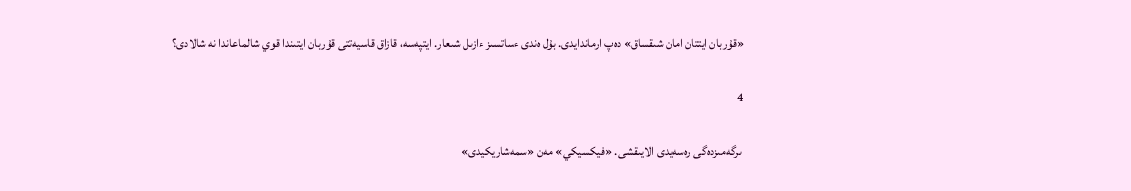«قۇربان ايتتان امان شىقساق» دەپ ارماندايدى. بۇل ەندى ءساتسىز ءازىل شىعار. ايتپەسە، قازاق قاسيەتتى قۇربان ايتىندا قوي شالماعاندا نە شالادى؟

4

 ىرگەمىزدەگى رەسەيدى الايىقشى. «فيكسيكي» مەن «سمەشاريكيدى»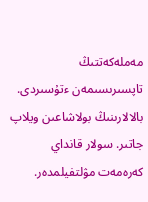مەملەكەتتىڭ تاپسىرىسىمەن ءتۇسىردى. بالالارىنىڭ بولاشاعىن ويلاپ جاتىر. سولار قانداي كەرەمەت مۋلتفيلمدەر.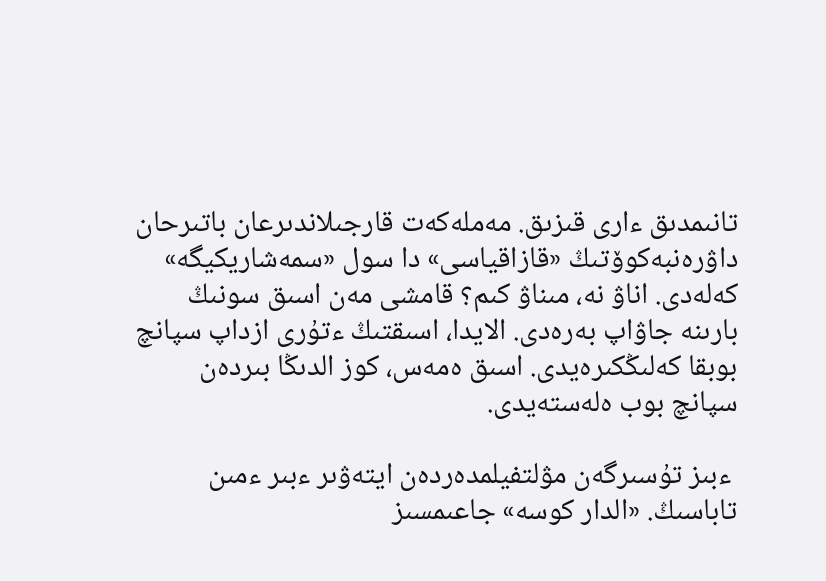تانىمدىق ءارى قىزىق. مەملەكەت قارجىلاندىرعان باتىرحان داۋرەنبەكوۆتىڭ «قازاقياسى» دا سول «سمەشاريكيگە» كەلەدى. اناۋ نە، مىناۋ كىم؟ قامشى مەن اسىق سونىڭ بارىنە جاۋاپ بەرەدى. الايدا، اسىقتىڭ ءتۇرى ازداپ سپانچ بوبقا كەلىڭكىرەيدى. اسىق ەمەس، كوز الدىڭا بىردەن سپانچ بوب ەلەستەيدى.

 ءبىز تۇسىرگەن مۋلتفيلمدەردەن ايتەۋىر ءبىر ءمىن تاباسىڭ. «الدار كوسە» جاعىمسىز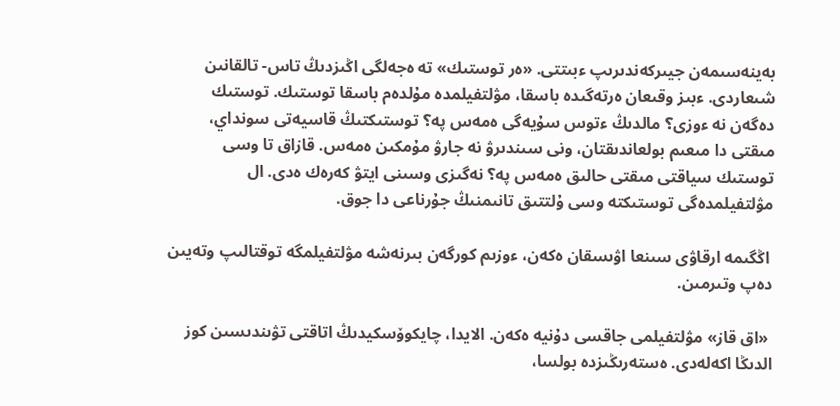بەينەسىمەن جيىركەندىرىپ ءبىتتى. «ەر توستىك» تە ەجەلگى اڭىزدىڭ تاس- تالقانىن شىعاردى. ءبىز وقىعان ەرتەگىدە باسقا، مۋلتفيلمدە مۇلدەم باسقا توستىك. توستىك دەگەن نە ءوزى؟ مالدىڭ ءتوس سۇيەگى ەمەس پە؟ توستىكتىڭ قاسيەتى سونداي، مىقتى دا مىعىم بولعاندىقتان، ونى سىندىرۋ نە جارۋ مۇمكىن ەمەس. قازاق تا وسى توستىك سياقتى مىقتى حالىق ەمەس پە؟ نەگىزى وسىنى ايتۋ كەرەك ەدى. ال مۋلتفيلمدەگى توستىكتە وسى ۇلتتىق تانىمنىڭ جۇرناعى دا جوق.

 اڭگىمە ارقاۋى سىنعا اۋىسقان ەكەن، ءوزىم كورگەن بىرنەشە مۋلتفيلمگە توقتالىپ وتەيىن دەپ وتىرمىن.

 «اق قاز» مۋلتفيلمى جاقسى دۇنيە ەكەن. الايدا، چايكوۆسكيدىڭ اتاقتى تۋىندىسىن كوز الدىڭا اكەلەدى. ەستەرىڭىزدە بولسا،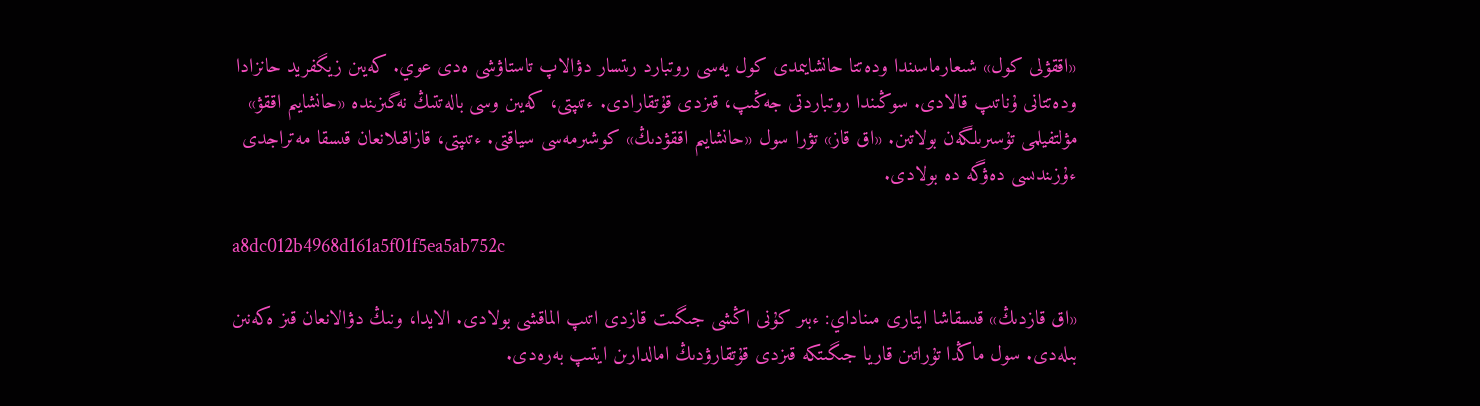«اققۋلى كول» شىعارماسىندا ودەتتا حانشايىمدى كول يەسى روتبارد رىتسار دۋالاپ تاستاۋشى ەدى عوي. كەيىن زيگفريد حانزادا ودەتتانى ۇناتىپ قالادى. سوڭىندا روتباردتى جەڭىپ، قىزدى قۇتقارادى. ءتىپتى، كەيىن وسى بالەتتىڭ نەگىزىندە «حانشايىم اققۋ» مۋلتفيلمى تۇسىرىلگەن بولاتىن. «اق قاز» تۋرا سول «حانشايىم اققۋدىڭ» كوشىرمەسى سياقتى. ءتىپتى، قازاقىلانعان قىسقا مەتراجدى ءۇزىندىسى دەۋگە دە بولادى.

a8dc012b4968d161a5f01f5ea5ab752c

«اق قازدىڭ» قىسقاشا ايتارى مىناداي: ءبىر كۇنى اڭشى جىگىت قازدى اتىپ الماقشى بولادى. الايدا، ونىڭ دۋالانعان قىز ەكەنىن بىلەدى. سول ماڭدا تۇراتىن قاريا جىگىتكە قىزدى قۇتقارۋدىڭ امالدارىن ايتىپ بەرەدى.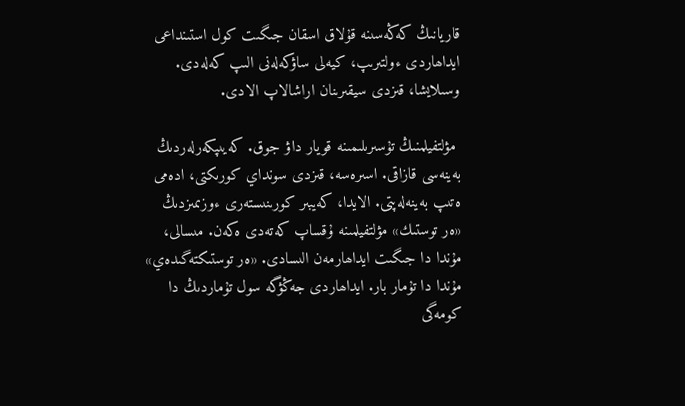قاريانىڭ كەڭەسىنە قۇلاق اسقان جىگىت كول استىنداعى ايداھاردى ءولتىرىپ، كيەلى ساۋكەلەنى الىپ كەلەدى. وسىلايشا، قىزدى سيقىرىنان اراشالاپ الادى.

 مۋلتفيلمنىڭ تۇسىرىلىمىنە قويار داۋ جوق. كەيىپكەرلەردىڭ بەينەسى قازاقى. اسىرەسە، قىزدى سونداي كورىكتى، ادەمى ەتىپ بەينەلەپتى. الايدا، كەيبىر كورىنىستەرى ءوزىمىزدىڭ «ەر توستىك» مۋلتفيلمىنە ۇقساپ كەتەدى ەكەن. مىسالى، مۇندا دا جىگىت ايداھارمەن الىسادى. «ەر توستىكتەگىدەي» مۇندا دا تۇمار بار. ايداھاردى جەڭۋگە سول تۇماردىڭ دا كومەگى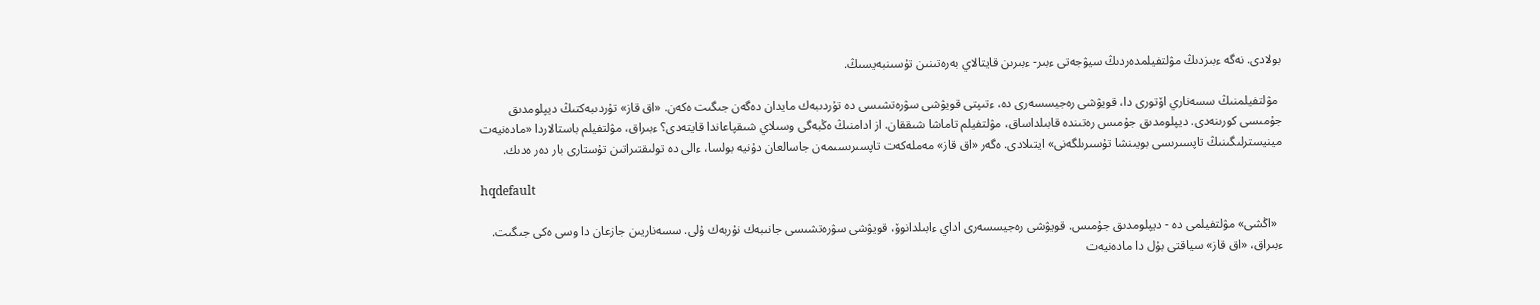بولادى. نەگە ءبىزدىڭ مۋلتفيلمدەردىڭ سيۋجەتى ءبىر- ءبىرىن قايتالاي بەرەتىنىن تۇسىنبەيسىڭ.

 مۋلتفيلمنىڭ سسەناري اۆتورى دا، قويۋشى رەجيسسەرى دە، ءتىپتى قويۋشى سۋرەتشىسى دە تۇردىبەك مايدان دەگەن جىگىت ەكەن. «اق قاز» تۇردىبەكتىڭ ديپلومدىق جۇمىسى كورىنەدى. ديپلومدىق جۇمىس رەتىندە قابىلداساق، مۋلتفيلم تاماشا شىققان. از ادامنىڭ ەڭبەگى وسىلاي شىقپاعاندا قايتەدى؟ ءبىراق، مۋلتفيلم باستالاردا «مادەنيەت مينيسترلىگىنىڭ تاپسىرىسى بويىنشا تۇسىرىلگەنى» ايتىلادى. ەگەر «اق قاز» مەملەكەت تاپسىرىسىمەن جاسالعان دۇنيە بولسا، ءالى دە تولىقتىراتىن تۇستارى بار دەر ەدىك.

hqdefault

  «اڭشى» مۋلتفيلمى دە - ديپلومدىق جۇمىس. قويۋشى رەجيسسەرى اداي ءابىلدانوۆ، قويۋشى سۋرەتشىسى جانىبەك نۇربەك ۇلى. سسەناريىن جازعان دا وسى ەكى جىگىت. ءبىراق، «اق قاز» سياقتى بۇل دا مادەنيەت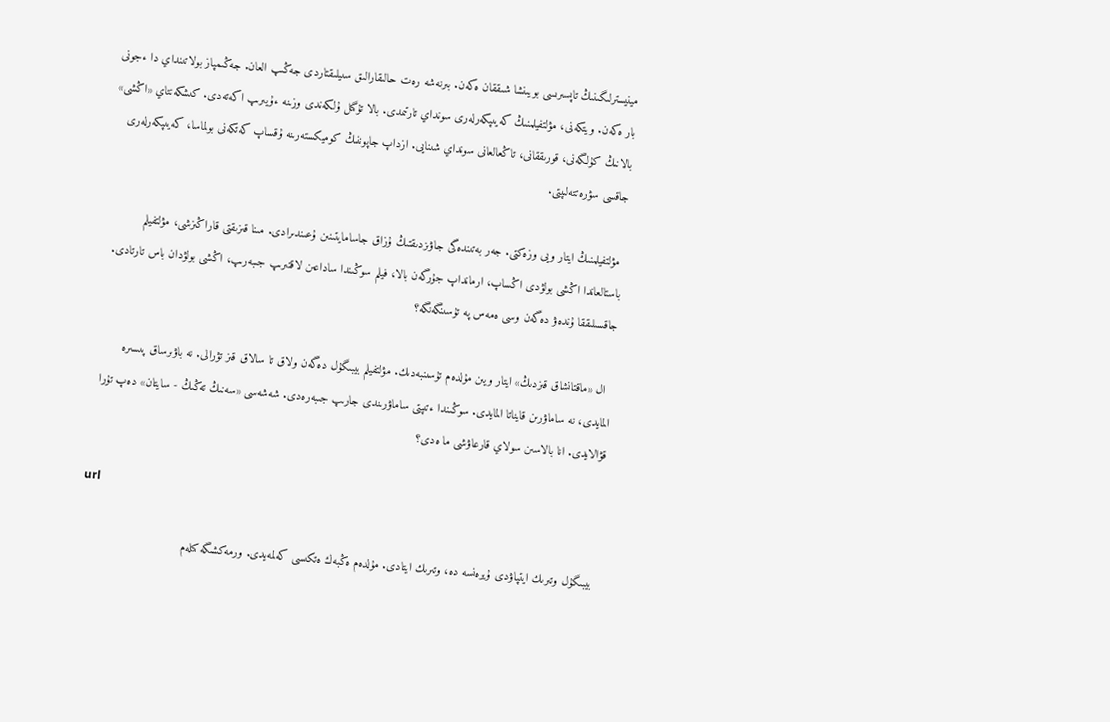مينيسترلىگىنىڭ تاپسىرىسى بويىنشا شىققان ەكەن. بىرنەشە رەت حالىقارالىق سىيلىقتاردى جەڭىپ العان. جەڭىمپاز بولاتىنداي دا ءجونى بار ەكەن. ويتكەنى، مۋلتفيلمنىڭ كەيىپكەرلەرى سونداي تارتىمدى. بالا تۇگىل ۇلكەندى وزىنە ءۇيىرىپ اكەتەدى. كىشكەنتاي «اڭشى» بالانىڭ كۇلگەنى، قورىققانى، تاڭعالعانى سونداي شىنايى. ازداپ جاپوننىڭ كوميكستەرىنە ۇقساپ كەتكەنى بولماسا، كەيىپكەرلەرى جاقسى سۋرەتتەلىپتى.

 مۋلتفيلمنىڭ ايتار ويى وزەكتى. جەر بەتىندەگى جاۋىزدىقتىڭ ۇزاق جاسامايتىنىن ۇعىندىرادى. مىنا قىزىقتى قاراڭىزشى، مۋلتفيلم باستالعاندا اڭشى بولۋدى اڭساپ، ارمانداپ جۇرگەن بالا، فيلم سوڭىندا ساداعىن لاقتىرىپ جىبەرىپ، اڭشى بولۋدان باس تارتادى. جاقسىلىققا ۇندەۋ دەگەن وسى ەمەس پە تۇسىنگەنگە؟

  ال «ماقتانشاق قىزدىڭ» ايتار ويىن مۇلدەم تۇسىنبەدىك. مۋلتفيلم بيبىگۇل دەگەن ولاق تا سالاق قىز تۋرالى. نە باۋىرساق پىسىرە المايدى، نە ساماۋرىن قايناتا المايدى. سوڭىندا ءتىپتى ساماۋرىندى جارىپ جىبەرەدى. شەشەسى «سەنىڭ تەڭىڭ - سايتان» دەپ تۇرا قۋالايدى. انا بالاسىن سولاي قارعاۋشى ما ەدى؟

url

 بيبىگۇل وتىرىك ايتپاۋدى ۇيرەنسە دە، وتىرىك ايتادى. مۇلدەم ەڭبەك ەتكىسى كەلمەيدى. ورمەكشىگە كىلەم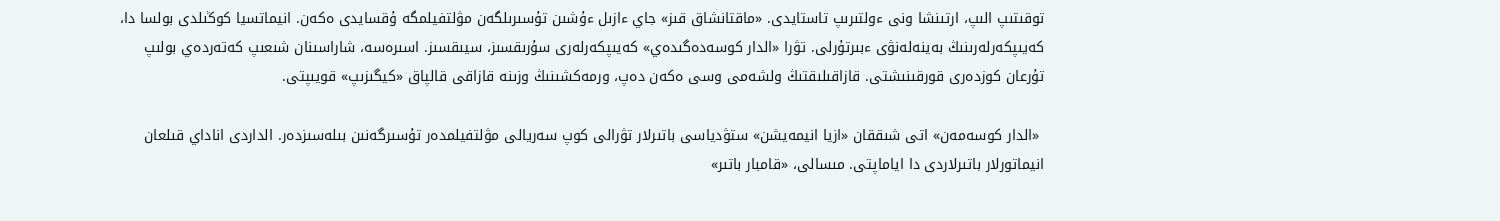توقىتىپ الىپ، ارتىنشا ونى ءولتىرىپ تاستايدى. «ماقتانشاق قىز» جاي ءازىل ءۇشىن تۇسىرىلگەن مۋلتفيلمگە ۇقسايدى ەكەن. انيماتسيا كوڭىلدى بولسا دا، كەيىپكەرلەرىنىڭ بەينەلەنۋى ءبىرتۇرلى. تۋرا «الدار كوسەدەگىدەي» كەيىپكەرلەرى سۇرىقسىز، سيىقسىز. اسىرەسە، شاراسىنان شىعىپ كەتەردەي بولىپ تۇرعان كوزدەرى قورقىنىشتى. قازاقىلىقتىڭ ولشەمى وسى ەكەن دەپ، ورمەكشىنىڭ وزىنە قازاقى قالپاق «كيگىزىپ» قويىپتى.

 «الدار كوسەمەن» اتى شىققان «ازيا انيمەيشن» ستۋدياسى باتىرلار تۋرالى كوپ سەريالى مۋلتفيلمدەر تۇسىرگەنىن بىلەسىزدەر. الداردى اناداي قىلعان انيماتورلار باتىرلاردى دا اياماپتى. مىسالى، «قامبار باتىر»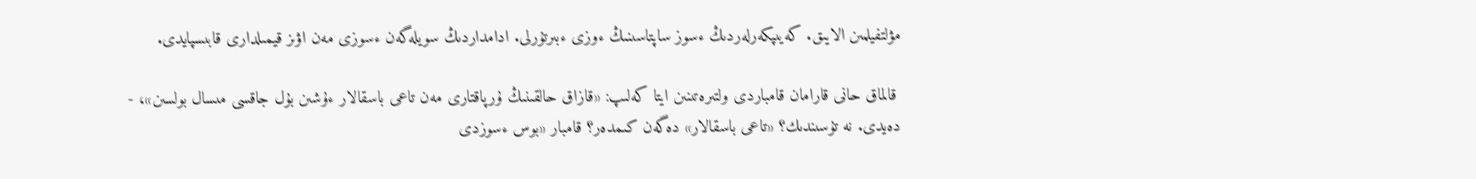مۋلتفيلمىن الايىق. كەيىپكەرلەردىڭ ءسوز ساپتاسىنىڭ ءوزى ءبىرتۇرلى. ادامداردىڭ سويلەگەن ءسوزى مەن اۋىز قيمىلدارى قابىسپايدى.

 قالماق حانى قارامان قامباردى ولتىرەتىنىن ايتا كەلىپ: «قازاق حالقىنىڭ ۇرپاقتارى مەن تاعى باسقالار ءۇشىن بۇل جاقسى مىسال بولسىن»، - دەيدى. نە تۇسىندىك؟ «تاعى باسقالار» دەگەن كىمدەر؟ قامبار «بوس ءسوزدى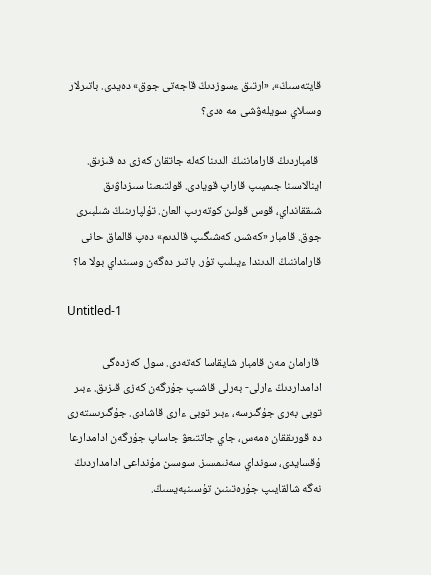قايتەسىڭ»، «ارتىق ءسوزدىڭ قاجەتى جوق» دەيدى. باتىرلار وسىلاي سويلەۋشى مە ەدى؟

 قامباردىڭ قاراماننىڭ الدىنا كەلە جاتقان كەزى دە قىزىق. اينالاسىنا جىميىپ قاراپ قويادى. قولتىعىنا سىزداۋىق شىققانداي، قوس قولىن كوتەرىپ العان. تۇلپارىنىڭ شىلبىرى جوق. قامبار «كەشىر، كەشىگىپ قالدىم» دەپ قالماق حانى قاراماننىڭ الدىندا ءيىلىپ تۇر. باتىر دەگەن وسىنداي بولا ما؟

Untitled-1

 قارامان مەن قامبار شايقاسا كەتەدى. سول كەزدەگى ادامداردىڭ ءارلى- بەرلى قاشىپ جۇرگەن كەزى قىزىق. ءبىر توبى بەرى جۇگىرسە، ءبىر توبى ءارى قاشادى. جۇگىرىستەرى دە قورىققان ەمەس، جاي جاتتىعۋ جاساپ جۇرگەن ادامدارعا ۇقسايدى، سونداي سەنىمسىز. سوسىن مۇنداعى ادامداردىڭ نەگە شالقايىپ جۇرەتىنىن تۇسىنبەيسىڭ.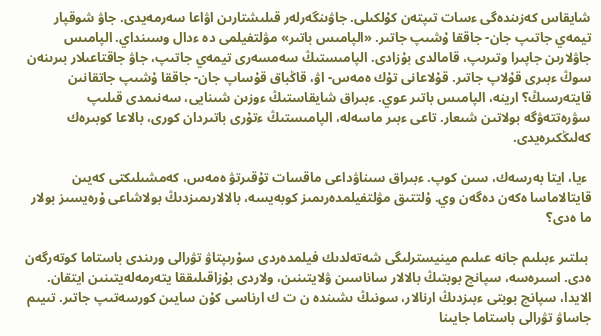شايقاس كەزىندەگى ءسات تىپتەن كۇلكىلى. جاۋىنگەرلەر قىلىشتارىن اۋاعا سەرمەيدى. جاۋ شوقپار تيمەي جاتىپ جان- جاققا ۇشىپ جاتىر. «الپامىس باتىر» مۋلتفيلمى دە ءدال وسىنداي. الپامىس جاۋلارىن جاپىرا وتىرىپ، قامالدى بۇزادى. الپامىستىڭ سەمسەرى تيمەي جاتىپ، جاۋ جاقتاعىلار بىرىنەن سوڭ ءبىرى قۇلاپ جاتىر. قۇلاعانى تۇك ەمەس- اۋ، قاڭباق قۇساپ جان- جاققا ۇشىپ جاتقانىن قايتەرسىڭ؟ ارينە، الپامىس باتىر عوي. ءبىراق شايقاستىڭ ءوزىن شىنايى، سەنىمدى قىلىپ سۋرەتتەۋگە بولاتىن شىعار. تاعى ءبىر ماسەلە، الپامىستىڭ ءتۇرى باتىردان كورى، بالاعا كوبىرەك كەلىڭكىرەيدى.

 ءيا، ايتا بەرسەك، سىن كوپ. ءبىراق سىناۋداعى ماقسات تۇقىرتۋ ەمەس، كەمشىلىكتى كەيىن قايتالاماسا ەكەن دەگەن وي. ۇلتتىق مۋلتفيلمدەرىمىز كوبەيسە، بالالارىمىزدىڭ بولاشاعى ۇرەيسىز بولار ما ەدى؟

 بىلتىر ءبىلىم جانە عىلىم مينيسترلىگى شەتەلدىك فيلمدەردى سۇرىپتاۋ تۋرالى ورىندى باستاما كوتەرگەن ەدى. اسىرەسە، سپانچ بوبتىڭ بالالار ساناسىن ۋلايتىنىن، ولاردى بۇزاقىلىققا يتەرمەلەيتىنىن ايتقان. الايدا، سپانچ بوبتى ءبىزدىڭ ارنالار، سونىڭ ىشىندە ن ت ك ارناسى كۇن سايىن كورسەتىپ جاتىر. تىيىم جاساۋ تۋرالى باستاما جايىنا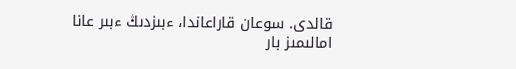قالدى. سوعان قاراعاندا، ءبىزدىڭ ءبىر عانا امالىمىز بار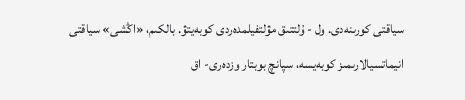سياقتى كورىنەدى. ول - ۇلتتىق مۋلتفيلمدەردى كوبەيتۋ. بالكىم، «اڭشى» سياقتى انيماتسيالارىمىز كوبەيسە، سپانچ بوبتار وزدەرى- اق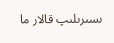ىسىرىلىپ قالار ما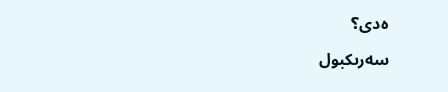ەدى؟

سەرىكبول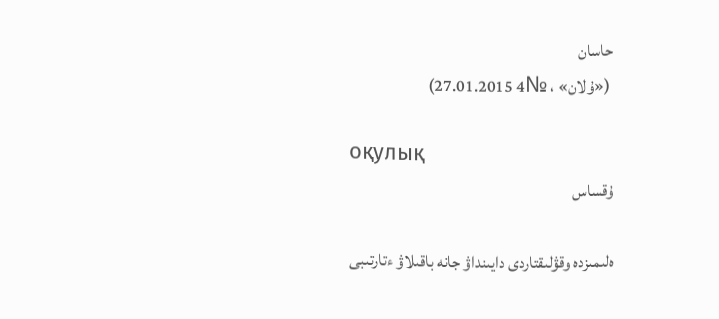حاسان
 («ۇلان» ، №4 27.01.2015)

оқулық
ۇقساس

ەلىمىزدە وقۋلىقتاردى دايىنداۋ جانە باقىلاۋ ءتارتىبى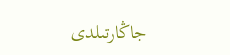جاڭارتىلدى